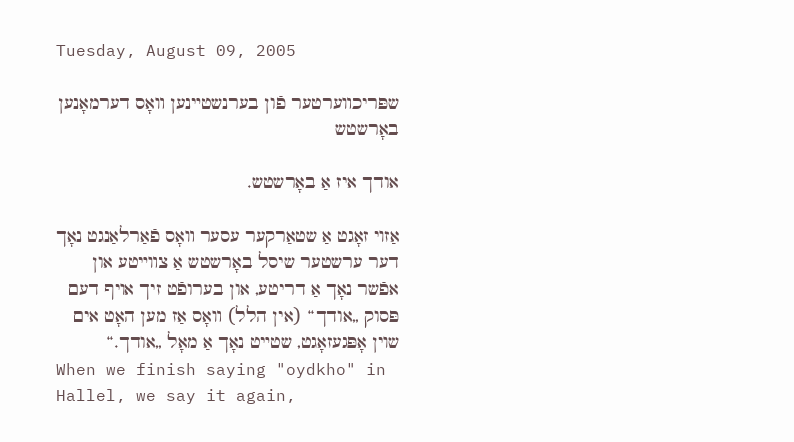Tuesday, August 09, 2005

שפּריכװערטער פֿון בערנשטײנען װאָס דערמאָנען באָרשטש

אודך איז אַ באָרשטש.

אַזױ זאָגט אַ שטאַרקער עסער װאָס פֿאַרלאַנגט נאָך דער ערשטער שיסל באָרשטש אַ צװײטע און אפֿשר נאָך אַ דריטע, און בערופֿט זיך אױף דעם פּסוק „אודך“ (אין הלל) װאָס אַז מען האָט אים שױן אָפּגעזאָגט, שטײט נאָך אַ מאָל „אודך.“
When we finish saying "oydkho" in Hallel, we say it again,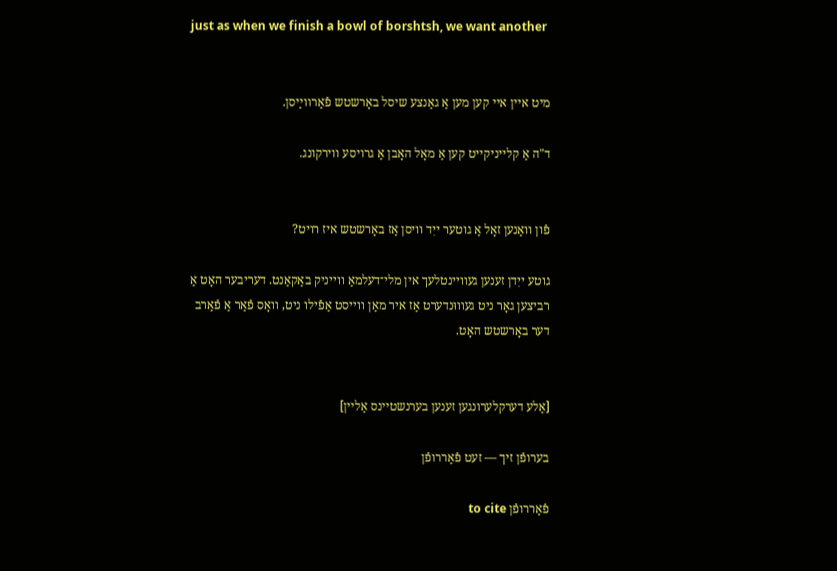just as when we finish a bowl of borshtsh, we want another


מיט אײן אײ קען מען אַ גאַנצע שיסל באָרשטש פֿאַרװײַסן.

ד"ה אַ קלײניקײט קען אַ מאָל האָבן אַ גרױסע װירקונג.


פֿון װאַנען זאָל אַ גוטער ייִד װיסן אַז באָרשטש איז רױט?

גוטע ייִדן זענען געװײנטלעך אין מלי־דעלמאַ װײניק באַקאַנט. דעריבער האָט אַ רביצען גאָר ניט געװוּנדערט אַז איר מאַן װײסט אַפֿילו ניט, װאָס פֿאַר אַ פֿאַרב דער באָרשטש האָט.


[אַלע דערקלערונגען זענען בערנשטײנס אַלײן]

בערופֿן זיך — זעט פֿאַררופֿן

פֿאַררופֿן to cite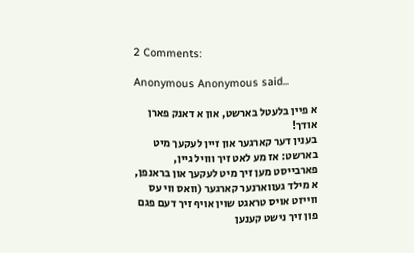2 Comments:

Anonymous Anonymous said...

א פיין בלעטל בארשט, און א דאנק פארן אודך!
בענין דער קארגער און זיין לעקעך מיט בארשט: אז מע לאט זיך ווויל גיין, פארבייסט מען זיך מיט לעקעך און בראנפן, א מילד געווארנער קארגער (וואס ווי עס ווייזט אויס טראגט שוין אויף זיך דעם פגם פון זיך נישט קענען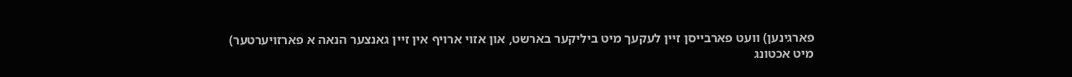פארגינען) וועט פארבייסן זיין לעקעך מיט ביליקער בארשט, און אזוי ארויף אין זיין גאנצער הנאה א פארזויערטער)
מיט אכטונג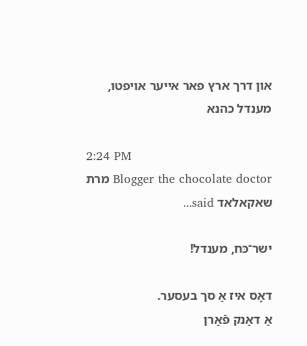און דרך ארץ פאר אייער אויפטו,
מענדל כהנא

2:24 PM
Blogger the chocolate doctor מרת שאקאלאד said...

ישר־כּח, מענדל!

דאָס איז אַ סך בעסער.
אַ דאַנק פֿאַרן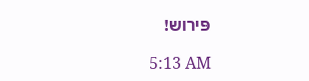פּירוש!

5:13 AM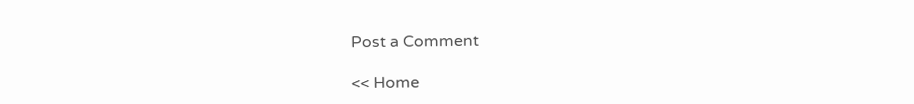Post a Comment

<< Home